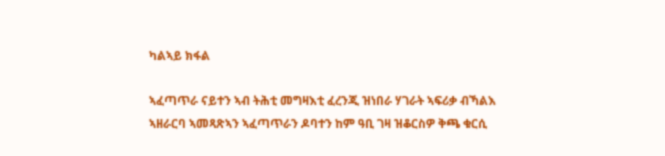ካልኣይ ክፋል

ኣፈጣጥራ ናይተን ኣብ ትሕቲ መግዛእቲ ፈረንጂ ዝነበራ ሃገራት ኣፍሪቃ ብኻልእ ኣዘራርባ ኣመጻጽኣን ኣፈጣጥራን ዶባተን ከም ዓቢ ገዛ ዝቆርስዎ ቅጫ ቁርሲ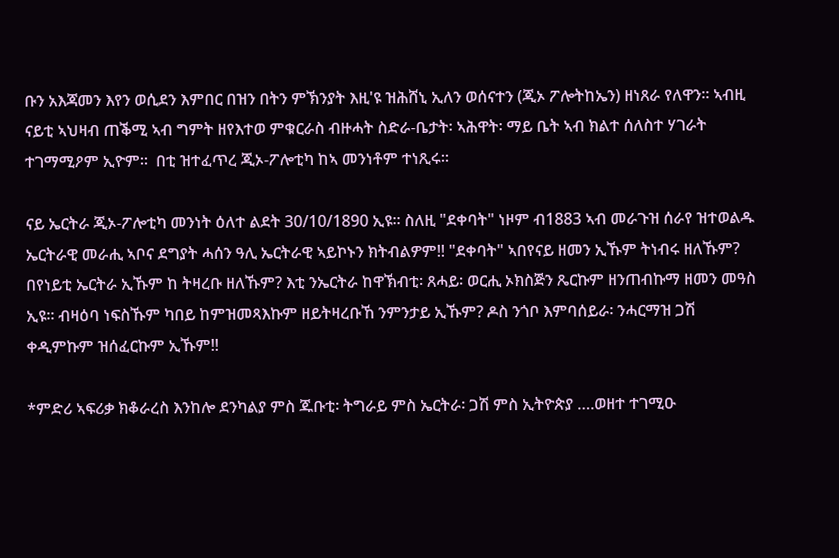ቡን አእጃመን እየን ወሲደን እምበር በዝን በትን ምኽንያት እዚ'ዩ ዝሕሸኒ ኢለን ወሰናተን (ጂኦ ፖሎትከኤን) ዘነጸራ የለዋን። ኣብዚ ናይቲ ኣህዛብ ጠቕሚ ኣብ ግምት ዘየእተወ ምቁርራስ ብዙሓት ስድራ-ቤታት፡ ኣሕዋት፡ ማይ ቤት ኣብ ክልተ ሰለስተ ሃገራት ተገማሚዖም ኢዮም።  በቲ ዝተፈጥረ ጂኦ-ፖሎቲካ ከኣ መንነቶም ተነጺሩ።

ናይ ኤርትራ ጂኦ-ፖሎቲካ መንነት ዕለተ ልደት 30/10/1890 ኢዩ። ስለዚ "ደቀባት" ነዞም ብ1883 ኣብ መራጉዝ ሰራየ ዝተወልዱ ኤርትራዊ መራሒ ኣቦና ደግያት ሓሰን ዓሊ ኤርትራዊ ኣይኮኑን ክትብልዎም!! "ደቀባት" ኣበየናይ ዘመን ኢኹም ትነብሩ ዘለኹም? በየነይቲ ኤርትራ ኢኹም ከ ትዛረቡ ዘለኹም? እቲ ንኤርትራ ከዋኽብቲ፡ ጸሓይ፡ ወርሒ ኦክስጅን ጼርኩም ዘንጠብኩማ ዘመን መዓስ ኢዩ። ብዛዕባ ነፍስኹም ካበይ ከምዝመጻእኩም ዘይትዛረቡኸ ንምንታይ ኢኹም? ዶስ ንጎቦ እምባሰይራ፡ ንሓርማዝ ጋሽ ቀዲምኩም ዝሰፈርኩም ኢኹም!!

*ምድሪ ኣፍሪቃ ክቆራረስ እንከሎ ደንካልያ ምስ ጁቡቲ፡ ትግራይ ምስ ኤርትራ፡ ጋሽ ምስ ኢትዮጵያ ….ወዘተ ተገሚዑ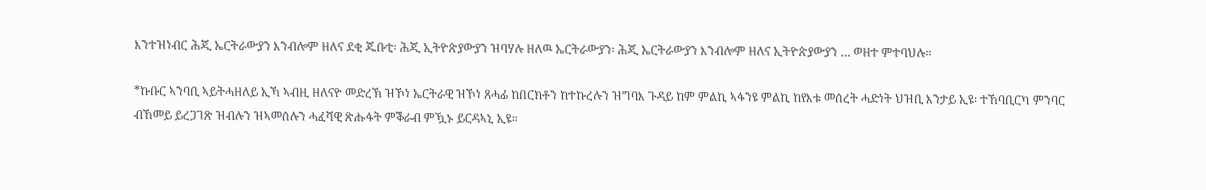እንተዝነብር ሕጂ ኤርትራውያን እንብሎም ዘለና ደቂ ጁቡቲ፡ ሕጂ ኢትዮጵያውያን ዝባሃሉ ዘለዉ ኤርትራውያን፡ ሕጂ ኤርትራውያን እንብሎም ዘለና ኢትዮጵያውያን … ወዘተ ምተባህሉ።

*ኩቡር ኣንባቢ ኣይትሓዘለይ ኢኻ ኣብዚ ዘለናዮ መድረኽ ዝኾነ ኤርትራዊ ዝኾነ ጸሓፊ ከበርክቶን ከተኩረሉን ዝግባእ ጉዳይ ከም ምልኪ ኣፋንዩ ምልኪ ከየእቱ መሰረት ሓድነት ህዝቢ እንታይ ኢዩ፡ ተኸባቢርካ ምንባር ብኸመይ ይረጋገጽ ዝብሉን ዝኣመሰሉን ሓፈሻዊ ጽሑፋት ምቕራብ ምዃኑ ይርዳኣኒ ኢዩ።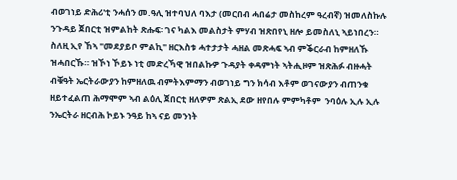ብወገነይ ድሕሪ'ቲ ንሓሰን መ.ዓሊ ዝተባህለ ባእታ (መርበብ ሓበሬታ መስከረም ዓረብኛ) ዝመለስኩሉ ንጉዳይ ጀበርቲ ዝምልከት ጽሑፍ፡ ገና ካልእ መልስታት ምሃብ ዝጽበየኒ ዘሎ ይመስለኒ ኣይነበረን። ስለዚ ኢየ ኸኣ "መደያይቦ ምልኪ" ዘርእስቱ ሓተታታት ሓዘል መጽሓፍ ኣብ ምቕርራብ ከምዘለኹ ዝሓበርኹ። ዝኾነ ኾይኑ ነቲ መድረኻዊ ዝበልኩዎ ጉዳያት ቀዳምነት ኣትሒዞም ዝጽሕፉ ብዙሓት ብቑዓት ኤርትራውያን ከምዘለዉ ብምትእምማን ብወገነይ ግን ክሳብ እቶም ወገናውያን ብጠንቁ ዘይተፈልጠ ሕማሞም ኣብ ልዕሊ ጀበርቲ ዘለዎም ጽልኢ ደው ዘየበሉ ምምካቶም  ንባዕሉ ኢሉ ኢሉ ንኤርትራ ዘርብሕ ኮይኑ ንዓይ ከኣ ናይ መንነት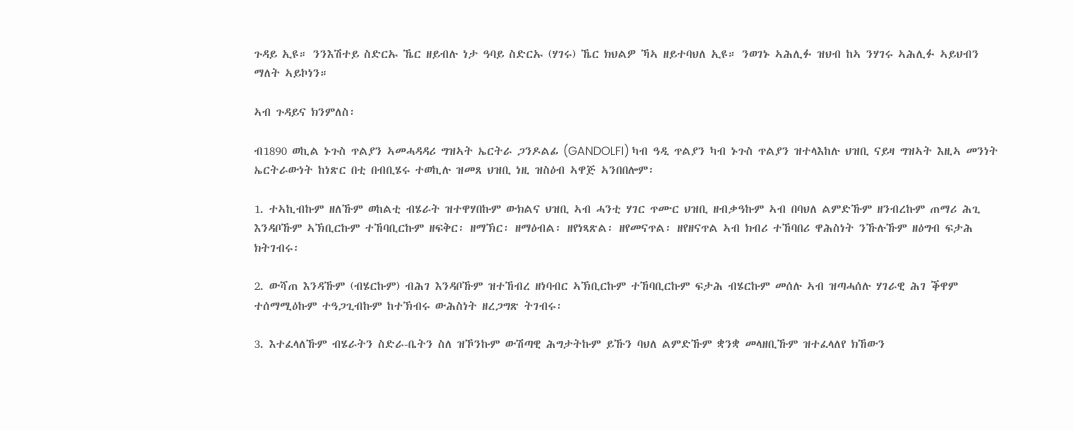ጉዳይ ኢዩ። ንንእሽተይ ስድርኡ ኼር ዘይብሉ ነታ ዓባይ ስድርኡ (ሃገሩ) ኼር ክህልዎ ኻኣ ዘይተባህለ ኢዩ። ንወገኑ ኣሕሊፉ ዝህብ ከኣ ንሃገሩ ኣሕሊፉ ኣይህብን ማለት ኣይኮነን።

ኣብ ጉዳይና ክንምለስ፡

ብ1890 ወኪል ኑጉስ ጥልያን ኣመሓዳዳሪ ግዝኣት ኤርትራ ጋንዶልፊ (GANDOLFI) ካብ ዓዲ ጥልያን ካብ ኑጉስ ጥልያን ዝተላእከሉ ህዝቢ ናይዛ ግዝኣት እዚኣ መንነት ኤርትራውነት ከነጽር በቲ በብቢሄሩ ተወኪሉ ዝመጸ ህዝቢ ነዚ ዝስዕብ ኣዋጅ ኣንበበሎም፡

1. ተኣኪብኩም ዘለኹም ወከልቲ ብሄራት ዝተዋሃበኩም ውክልና ህዝቢ ኣብ ሓንቲ ሃገር ጥሙር ህዝቢ ዘብቃዓኩም ኣብ በባህለ ልምድኹም ዘንብረኩም ጠማሪ ሕጊ እንዳቦኹም ኣኽቢርኩም ተኸባቢርኩም ዘፍቅር፡ ዘማኽር፡ ዘማዕብል፡ ዘየነጻጽል፡ ዘየመናጥል፡ ዘየዘናጥል ኣብ ክብሪ ተኸባበሪ ዋሕስነት ንኹሉኹም ዘዕግብ ፍታሕ ክትገብሩ፡

2. ውሻጠ እንዳኹም (ብሄርኩም) ብሕገ እንዳቦኹም ዝተኸብረ ዘነባብር ኣኽቢርኩም ተኸባቢርኩም ፍታሕ ብሄርኩም መሰሉ ኣብ ዝጣሓሰሉ ሃገራዊ ሕገ ቕዋም ተሰማሚዕኩም ተዓጋጊብኩም ከተኽብሩ ውሕስነት ዘረጋግጽ ትገብሩ፡

3. እተፈላለኹም ብሄራትን ስድራ-ቤትን ስለ ዝኾንኩም ውሽጣዊ ሕግታትኩም ይኹን ባህለ ልምድኹም ቋንቋ መላዘቢኹም ዝተፈላለየ ክኸውን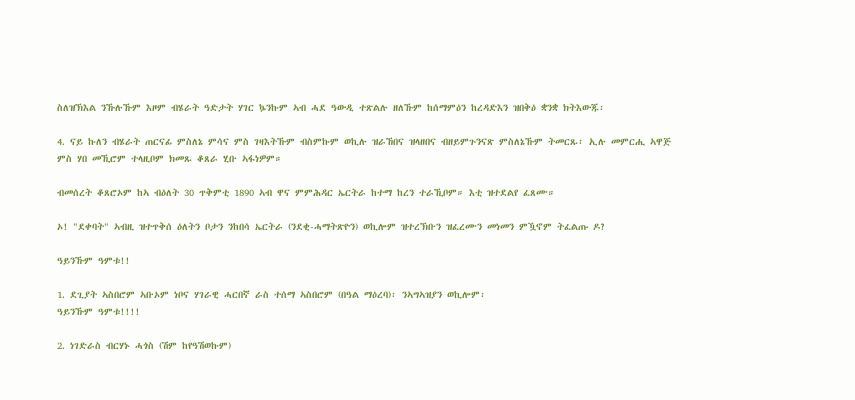ስለዝኽእል ንኹሉኹም እዞም ብሄራት ዓድታት ሃገር ኴንኩም ኣብ ሓደ ዓውዲ ተጽልሉ ዘለኹም ከሰማምዕን ከረዳድእን ዝበቅዕ ቋንቋ ክትእውጁ፡

4. ናይ ኩለን ብሄራት ጠርናፊ ምስለኔ ምሳና ምስ ገዛእትኹም ብስምኩም ወኪሉ ዝራኸበና ዝላዘበና ብዘይምጉንናጽ ምስለኔኹም ትመርጹ፡ ኢሉ መምርሒ ኣዋጅ ምስ ሃበ መኺሮም ተላዚቦም ክመጹ ቆጸራ ሂቡ ኣፋነዎም።

ብመሰረት ቆጸሮኦም ከኣ ብዕለት 30 ጥቅምቲ 1890 ኣብ ዋና ምምሕዳር ኤርትራ ከተማ ከረን ተራኺቦም። እቲ ዝተደልየ ፈጸሙ።

ኦ! "ደቀባት" ኣብዚ ዝተጥቅሰ ዕለትን ቦታን ንከበሳ ኤርትራ (ንደቂ-ሓማትጽዮን) ወኪሎም ዝተረኽቡን ዝፈረሙን መነመን ምዃኖም ትፈልጡ ዶ?

ዓይንኹም ዓምቱ!!

1. ደጊያት ኣስበሮም ኣቡኦም ነቦና ሃገራዊ ሓርበኛ ራስ ተሰማ ኣስበሮም (በዓል ማዕረባ)፡ ንኣግኣዝያን ወኪሎም፡
ዓይንኹም ዓምቱ!!!!

2. ነገድራስ ብርሃኑ ሓጎስ (ሽም ከየዓሽወኩም)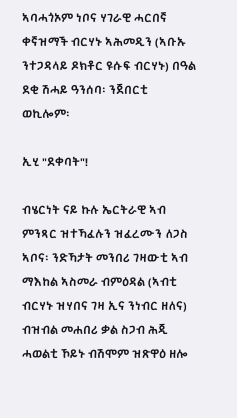ኣባሓጎኦም ነቦና ሃገራዊ ሓርበኛ ቀኛዝማች ብርሃኑ ኣሕመዲን (ኣቡኡ ንተጋዳላይ ዶክቶር ዩሱፍ ብርሃኑ) በዓል ደቂ ሽሓይ ዓንሰባ፡ ንጀበርቲ ወኪሎም፡

ኢሂ "ደቀባት"!

ብሄርነት ናይ ኩሉ ኤርትራዊ ኣብ ምንጻር ዝተኻፈሉን ዝፈረሙን ለጋስ ኣቦና፡ ንድኻታት መንበሪ ገዛውቲ ኣብ ማእከል ኣስመራ ብምዕዳል (ኣብቲ ብርሃኑ ዝሃበና ገዛ ኢና ንነብር ዘለና) ብዝብል መሐበሪ ቃል ስጋብ ሕጂ ሓወልቲ ኾይኑ ብሽሞም ዝጽዋዕ ዘሎ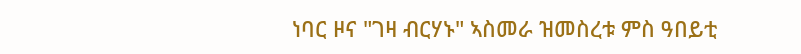ነባር ዞና "ገዛ ብርሃኑ" ኣስመራ ዝመስረቱ ምስ ዓበይቲ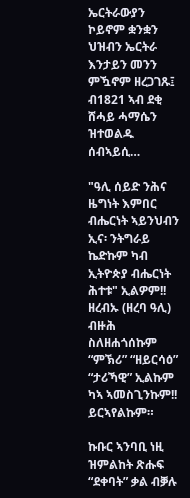ኤርትራውያን ኮይኖም ቋንቋን ህዝብን ኤርትራ እንታይን መንን ምዃኖም ዘረጋገጹ፤ ብ1821 ኣብ ደቂ ሸሓይ ሓማሴን ዝተወልዱ ሰብኣይሲ…

"ዓሊ ሰይድ ንሕና ዜግነት እምበር ብሔርነት ኣይንህብን ኢና፡ ንትግራይ ኬድኩም ካብ ኢትዮጵያ ብሔርነት ሕተቱ" ኢልዎም!! ዘረብኡ (ዘረባ ዓሊ) ብዙሕ ስለዘሐጎሰኩም “ምኽሪ” “ዘይርሳዕ” “ታሪኻዊ” ኢልኩም ካኣ ኣመስጊንኩም!! ይርኣየልኩም።

ኩቡር ኣንባቢ ነዚ ዝምልከት ጽሑፍ “ደቀባት” ቃል ብቓሉ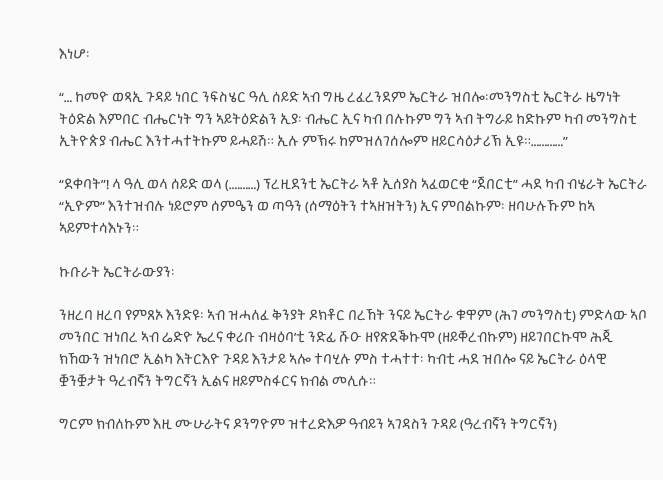እነሆ፡

“… ከመዮ ወጻኢ ጉዳይ ነበር ንፍስሄር ዓሊ ሰይድ ኣብ ግዜ ረፈረንደም ኤርትራ ዝበሎ፡መንግስቲ ኤርትራ ዜግነት ትዕድል እምበር ብሔርነት ግን ኣይትዕድልን ኢያ፡ ብሔር ኢና ካብ በሉኩም ግን ኣብ ትግራይ ከድኩም ካብ መንግስቲ ኢትዮጵያ ብሔር እንተሓተትኩም ይሓይሽ። ኢሉ ምኽሩ ከምዝለገሰሎም ዘይርሳዕታሪኽ ኢዩ።…………”

“ደቀባት”! ላ ዓሊ ወላ ሰይድ ወላ (….……) ፕረዚደንቲ ኤርትራ ኣቶ ኢሰያስ ኣፈወርቂ “ጀበርቲ” ሓደ ካብ ብሄራት ኤርትራ “ኢዮም” እንተዝብሉ ነይሮም ሰምዔን ወ ጣዓን (ሰማዕትን ተኣዘዝትን) ኢና ምበልኩም፡ ዘባሁሉኹም ከኣ ኣይምተሳእኑን።

ኩቡራት ኤርትራውያን፡

ንዘረባ ዘረባ የምጸኦ እንድዩ፡ ኣብ ዝሓለፈ ቅንያት ዶክቶር በረኸት ንናይ ኤርትራ ቁዋም (ሕገ መንግስቲ) ምድላው ኣቦ መንበር ዝነበረ ኣብ ሬድዮ ኤረና ቀሪቡ ብዛዕባ’ቲ ንድፊ ሹዑ ዘየጽደቕኩሞ (ዘይቐረብኩም) ዘይገበርኩሞ ሕጂ ክኸውን ዝነበሮ ኢልካ እትርእዮ ጉዳይ እንታይ ኣሎ ተባሂሉ ምስ ተሓተተ፡ ካብቲ ሓደ ዝበሎ ናይ ኤርትራ ዕላዊ ቛንቛታት ዓረብኛን ትግርኛን ኢልና ዘይምስፋርና ክብል መሊሱ።

ግርም ክብለኩም እዚ ሙሁራትና ዶንግዮም ዝተረድእዎ ዓብይን ኣገዳስን ጉዳይ (ዓረብኛን ትግርኛን)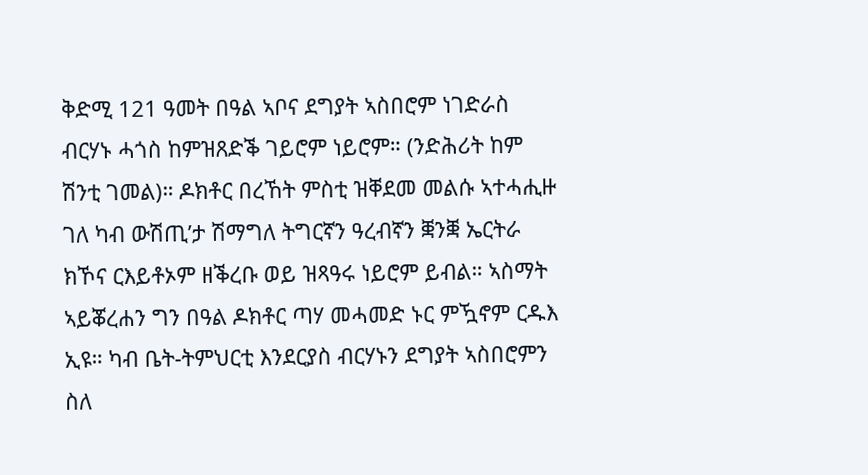ቅድሚ 121 ዓመት በዓል ኣቦና ደግያት ኣስበሮም ነገድራስ ብርሃኑ ሓጎስ ከምዝጸድቕ ገይሮም ነይሮም። (ንድሕሪት ከም ሽንቲ ገመል)። ዶክቶር በረኸት ምስቲ ዝቐደመ መልሱ ኣተሓሒዙ ገለ ካብ ውሽጢ’ታ ሽማግለ ትግርኛን ዓረብኛን ቛንቛ ኤርትራ ክኾና ርእይቶኦም ዘቕረቡ ወይ ዝጻዓሩ ነይሮም ይብል። ኣስማት ኣይቖረሐን ግን በዓል ዶክቶር ጣሃ መሓመድ ኑር ምዃኖም ርዱእ ኢዩ። ካብ ቤት-ትምህርቲ እንደርያስ ብርሃኑን ደግያት ኣስበሮምን ስለ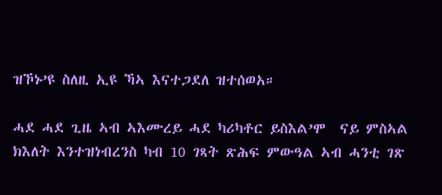ዝኾኑ’ዩ ስለዚ ኢዩ ኻኣ እናተጋደለ ዝተሰወአ።

ሓደ ሓደ ጊዜ ኣብ ኣእሙረይ ሓደ ካሪካቶር ይስእል’ሞ  ናይ ምስኣል ክእለት እንተዝነብረንስ ካብ 10 ገጻት ጽሕፍ ምውዓል ኣብ ሓንቲ ገጽ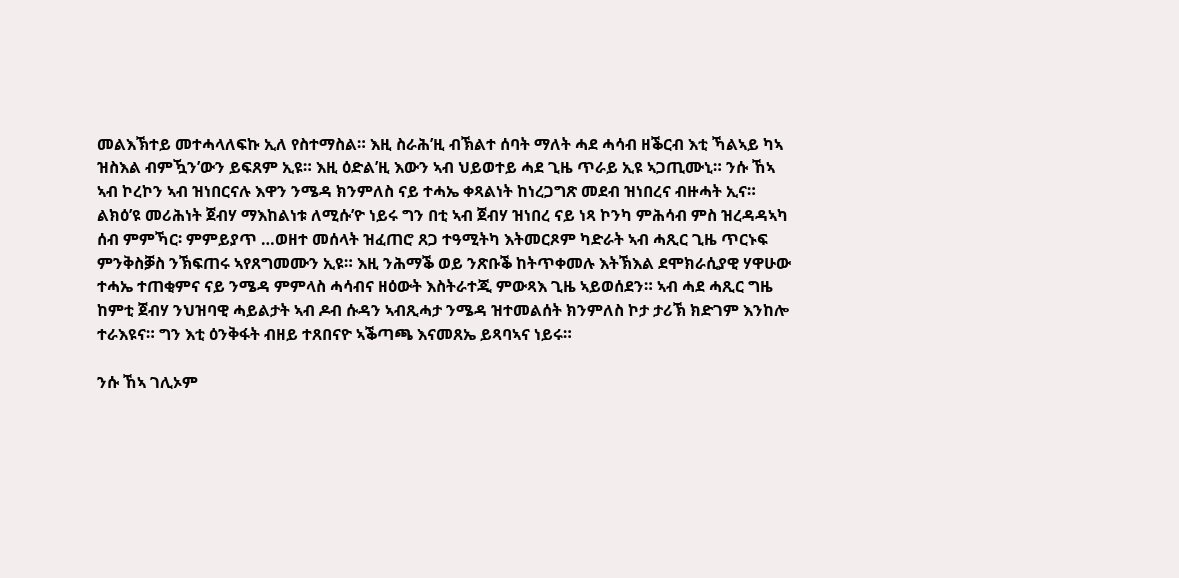መልእኽተይ መተሓላለፍኩ ኢለ የስተማስል። እዚ ስራሕ’ዚ ብኽልተ ሰባት ማለት ሓደ ሓሳብ ዘቕርብ እቲ ኻልኣይ ካኣ ዝስእል ብምዃን’ውን ይፍጸም ኢዩ። እዚ ዕድል’ዚ እውን ኣብ ህይወተይ ሓደ ጊዜ ጥራይ ኢዩ ኣጋጢሙኒ። ንሱ ኸኣ ኣብ ኮረኮን ኣብ ዝነበርናሉ እዋን ንሜዳ ክንምለስ ናይ ተሓኤ ቀጻልነት ከነረጋግጽ መደብ ዝነበረና ብዙሓት ኢና። ልክዕ’ዩ መሪሕነት ጀብሃ ማእከልነቱ ለሚሱ’ዮ ነይሩ ግን በቲ ኣብ ጀብሃ ዝነበረ ናይ ነጻ ኮንካ ምሕሳብ ምስ ዝረዳዳኣካ ሰብ ምምኻር፡ ምምይያጥ …ወዘተ መሰላት ዝፈጠሮ ጸጋ ተዓሚትካ እትመርጾም ካድራት ኣብ ሓጺር ጊዜ ጥርኑፍ ምንቅስቓስ ንኽፍጠሩ ኣየጸግመሙን ኢዩ። እዚ ንሕማቕ ወይ ንጽቡቕ ከትጥቀመሉ እትኽእል ደሞክራሲያዊ ሃዋሁው ተሓኤ ተጠቂምና ናይ ንሜዳ ምምላስ ሓሳብና ዘዕውት እስትራተጂ ምውጻእ ጊዜ ኣይወሰደን። ኣብ ሓደ ሓጺር ግዜ ከምቲ ጀብሃ ንህዝባዊ ሓይልታት ኣብ ዶብ ሱዳን ኣብጺሓታ ንሜዳ ዝተመልሰት ክንምለስ ኮታ ታሪኽ ክድገም እንከሎ ተራእዩና። ግን እቲ ዕንቅፋት ብዘይ ተጸበናዮ ኣቕጣጫ እናመጸኤ ይጻባኣና ነይሩ።

ንሱ ኸኣ ገሊኦም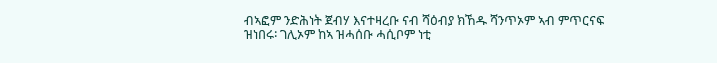ብኣፎም ንድሕነት ጀብሃ እናተዛረቡ ናብ ሻዕብያ ክኸዱ ሻንጥኦም ኣብ ምጥርናፍ ዝነበሩ፡ ገሊኦም ከኣ ዝሓሰቡ ሓሲቦም ነቲ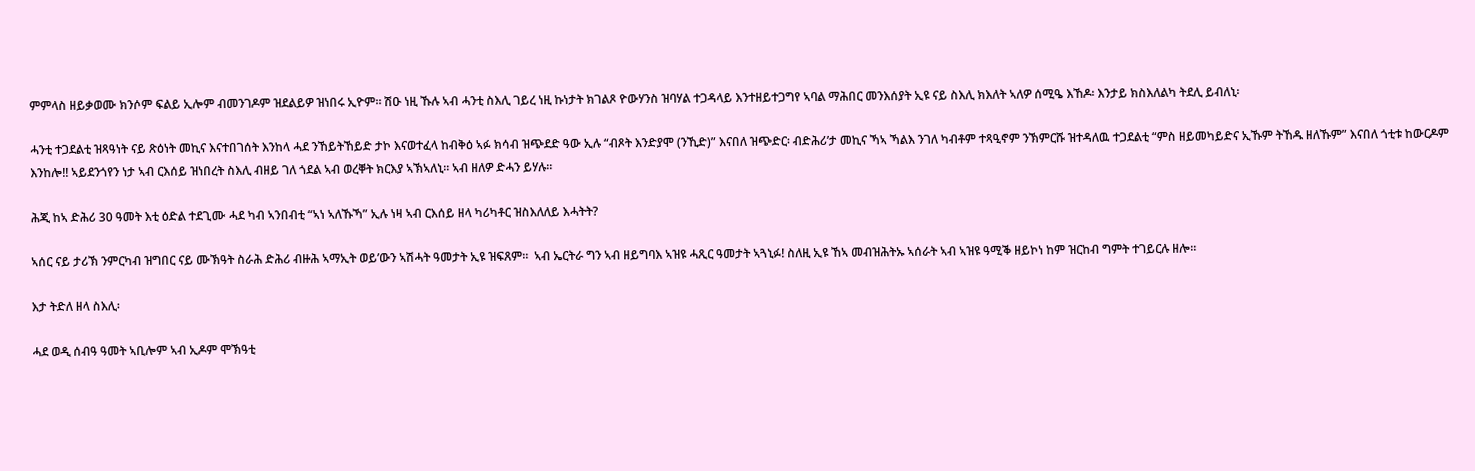ምምላስ ዘይቃወሙ ክንሶም ፍልይ ኢሎም ብመንገዶም ዝደልይዎ ዝነበሩ ኢዮም። ሽዑ ነዚ ኹሉ ኣብ ሓንቲ ስእሊ ገይረ ነዚ ኩነታት ክገልጾ ዮውሃንስ ዝባሃል ተጋዳላይ እንተዘይተጋግየ ኣባል ማሕበር መንእሰያት ኢዩ ናይ ስእሊ ክእለት ኣለዎ ሰሚዔ እኸዶ፡ እንታይ ክስእለልካ ትደሊ ይብለኒ፡

ሓንቲ ተጋደልቲ ዝጻዓነት ናይ ጽዕነት መኪና እናተበገሰት እንከላ ሓደ ንኸይትኸይድ ታኮ እናወተፈላ ከብቅዕ ኣፉ ክሳብ ዝጭደድ ዓው ኢሉ “ብጾት እንድያሞ (ንኺድ)” እናበለ ዝጭድር፡ ብድሕሪ’ታ መኪና ኻኣ ኻልእ ንገለ ካብቶም ተጻዒኖም ንኽምርሹ ዝተዳለዉ ተጋደልቲ “ምስ ዘይመካይድና ኢኹም ትኸዱ ዘለኹም” እናበለ ጎቲቱ ከውርዶም እንከሎ!! ኣይደንጎየን ነታ ኣብ ርእሰይ ዝነበረት ስእሊ ብዘይ ገለ ጎደል ኣብ ወረቐት ክርእያ ኣኽኣለኒ። ኣብ ዘለዎ ድሓን ይሃሉ።

ሕጂ ከኣ ድሕሪ 30 ዓመት እቲ ዕድል ተደጊሙ ሓደ ካብ ኣንበብቲ “ኣነ ኣለኹኻ” ኢሉ ነዛ ኣብ ርእሰይ ዘላ ካሪካቶር ዝስእለለይ እሓትት?

ኣሰር ናይ ታሪኽ ንምርካብ ዝግበር ናይ ሙኽዓት ስራሕ ድሕሪ ብዙሕ ኣማኢት ወይ’ውን ኣሽሓት ዓመታት ኢዩ ዝፍጸም።  ኣብ ኤርትራ ግን ኣብ ዘይግባእ ኣዝዩ ሓጺር ዓመታት ኣጓኒፉ! ስለዚ ኢዩ ኸኣ መብዝሕትኡ ኣሰራት ኣብ ኣዝዩ ዓሚቕ ዘይኮነ ከም ዝርከብ ግምት ተገይርሉ ዘሎ።

እታ ትድለ ዘላ ስእሊ፡

ሓደ ወዲ ሰብዓ ዓመት ኣቢሎም ኣብ ኢዶም ሞኽዓቲ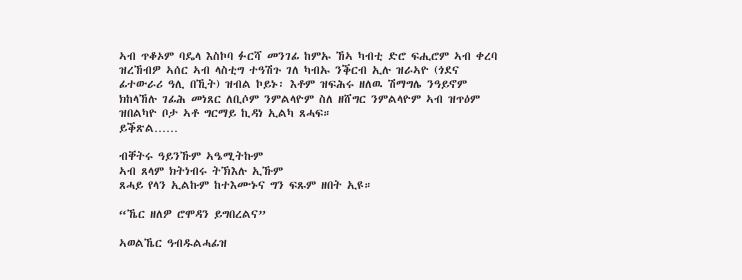ኣብ ጥቆኦም ባዴላ እስኮባ ፉርሻ መንገፊ ከምኡ ኸኣ ካብቲ ድሮ ፍሒሮም ኣብ ቀረባ ዝረኸብዎ ኣሰር ኣብ ላስቲግ ተዓሽጉ ገለ ካብኡ ንቕርብ ኢሉ ዝራኣዮ (ጎደና ፊተውራሪ ዓሊ በኺት) ዝብል ኮይኑ፡ እቶም ዝፍሕሩ ዘለዉ ሽማግሌ ንዓይኖም ክከላኸሉ ገፊሕ መነጸር ለቢሶም ንምልላዮም ስለ ዘሸግር ንምልላዮም ኣብ ዝጥዕም ዝበልካዮ ቦታ ኣቶ ግርማይ ኪዳነ ኢልካ ጸሓፍ።
ይቕጽል……

ብቐትሩ ዓይንኹም ኣዔሚትኩም
ኣብ ጸላም ክትነብሩ ትኽእሉ ኢኹም
ጸሓይ የላን ኢልኩም ከተእሙኑና ግን ፍጹም ዘበት ኢዩ።

“ኼር ዘለዎ ሮሞዳን ይግበረልና”

ኣወልኼር ዓብዱልሓፊዝ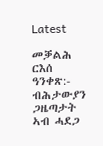Latest

መቓልሕ ርእሰ ዓንቀጽ:- ብሕታውያን ጋዜጣታት ኣብ ሓደጋ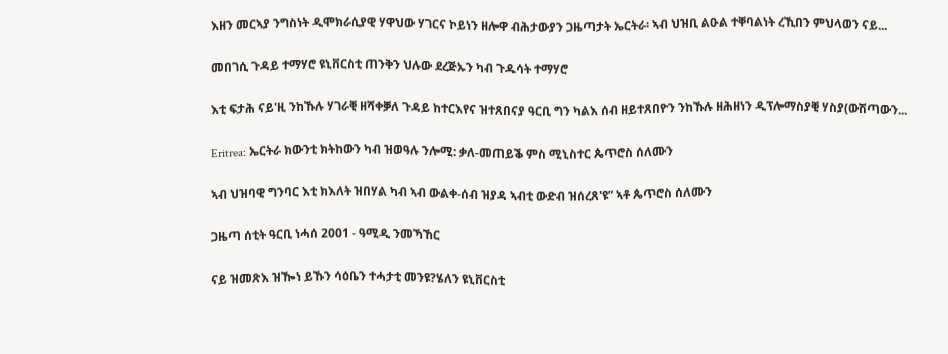እዘን መርኣያ ንግስነት ዲሞክራሲያዊ ሃዋህው ሃገርና ኮይነን ዘሎዋ ብሕታውያን ጋዜጣታት ኤርትራ፡ ኣብ ህዝቢ ልዑል ተቐባልነት ረኺበን ምህላወን ናይ...

መበገሲ ጉዳይ ተማሃሮ ዩኒቨርስቲ ጠንቅን ህሉው ደረጅኡን ካብ ጉዱሳት ተማሃሮ

እቲ ፍታሕ ናይ'ዚ ንከኹሉ ሃገራቒ ዘሻቀቓለ ጉዳይ ከተርእየና ዝተጸበናያ ዓርቢ ግን ካልእ ሰብ ዘይተጸበዮን ንከኹሉ ዘሕዘነን ዲፕሎማስያቒ ሃስያ(ውሽጣውን...

Eritrea: ኤርትራ ክውንቲ ክትከውን ካብ ዝወዓሉ ንሎሚ: ቃለ-መጠይቕ ምስ ሚኒስተር ጴጥሮስ ሰለሙን

ኣብ ህዝባዊ ግንባር እቲ ክእለት ዝበሃል ካብ ኣብ ውልቀ-ሰብ ዝያዳ ኣብቲ ውድብ ዝሰረጸ'ዩ” ኣቶ ጴጥሮስ ሰለሙን

ጋዜጣ ሰቲት ዓርቢ ነሓሰ 2001 - ዓሚዲ ንመኻኸር

ናይ ዝመጽእ ዝዀነ ይኹን ሳዕቤን ተሓታቲ መንዩ?ሄለን ዩኒቨርስቲ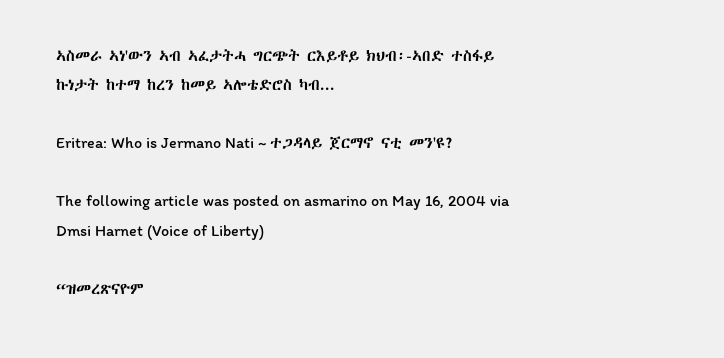ኣስመራ ኣነ'ውን ኣብ ኣፈታትሓ ግርጭት ርእይቶይ ክህብ፡-ኣበድ ተስፋይ ኩነታት ከተማ ከረን ከመይ ኣሎቴድሮስ ካብ...

Eritrea: Who is Jermano Nati ~ ተጋዳላይ ጀርማኖ ናቲ መን'ዩ?

The following article was posted on asmarino on May 16, 2004 via Dmsi Harnet (Voice of Liberty)

“ዝመረጽናዮም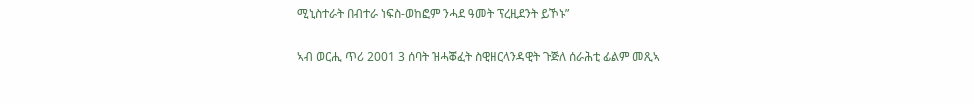ሚኒስተራት በብተራ ነፍስ-ወከፎም ንሓደ ዓመት ፕረዚደንት ይኾኑ”

ኣብ ወርሒ ጥሪ 2001 3 ሰባት ዝሓቖፈት ስዊዘርላንዳዊት ጉጅለ ሰራሕቲ ፊልም መጺኣ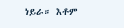ነይራ። እቶም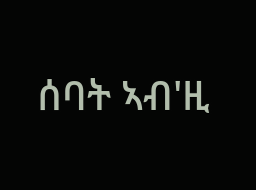ሰባት ኣብ'ዚ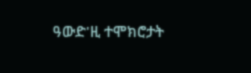ዓውድ'ዚ ተሞክሮታት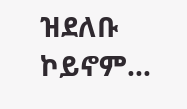ዝደለቡ ኮይኖም...